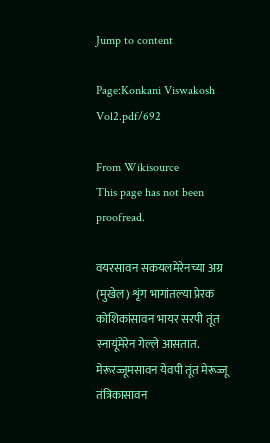Jump to content

Page:Konkani Viswakosh Vol2.pdf/692

From Wikisource
This page has not been proofread.

वयरसावन सकयलमेरेनच्या अग्र (मुखेल) शृंग भागांतल्या प्रेरक कोशिकांसावन भायर सरपी तूंत स्नायूंमेरेन गेल्ले आसतात. मेरूरज्जूमसावन येवपी तूंत मेरूज्जू तंत्रिकासावन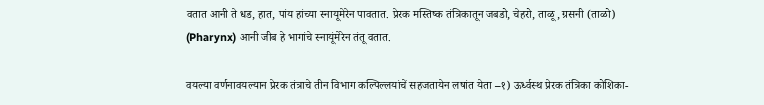वतात आनी ते धड, हात, पांय हांच्या स्नायूमेरेन पावतात. प्रेरक मस्तिष्क तंत्रिकातून जबडो, चेहरो, ताळू, ग्रसनी (ताळो) (Pharynx) आनी जीब हे भागांचे स्नायूंमेरेन तंतू वतात.

वयल्या वर्णनावयल्यान प्रेरक तंत्राचे तीन विभाग कल्पिल्लयांचें सहजतायेन लषांत येता –१) ऊर्ध्वस्थ प्रेरक तंत्रिका कोशिका-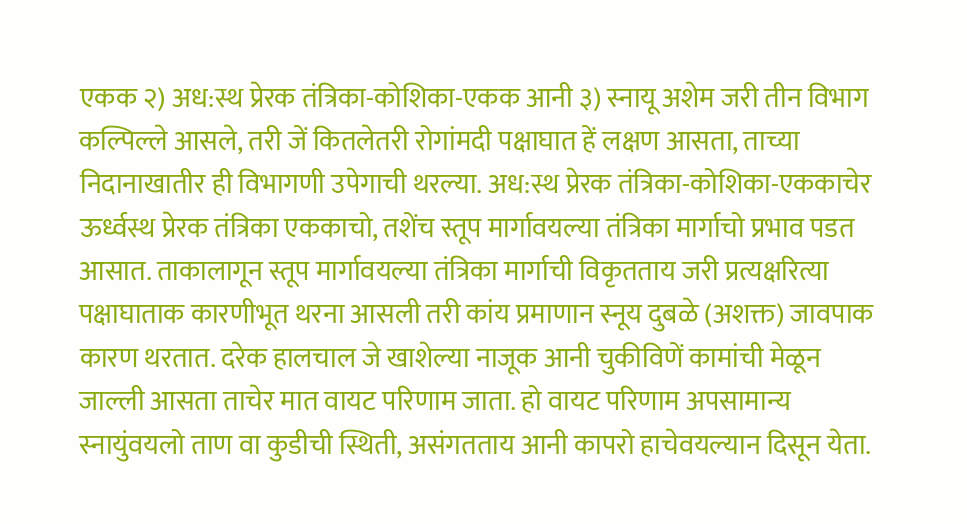एकक २) अध:स्थ प्रेरक तंत्रिका-कोशिका-एकक आनी ३) स्नायू अशेम जरी तीन विभाग कल्पिल्ले आसले, तरी जें कितलेतरी रोगांमदी पक्षाघात हें लक्षण आसता, ताच्या निदानाखातीर ही विभागणी उपेगाची थरल्या. अध:स्थ प्रेरक तंत्रिका-कोशिका-एककाचेर ऊर्ध्वस्थ प्रेरक तंत्रिका एककाचो, तशेंच स्तूप मार्गावयल्या तंत्रिका मार्गाचो प्रभाव पडत आसात. ताकालागून स्तूप मार्गावयल्या तंत्रिका मार्गाची विकृतताय जरी प्रत्यक्षरित्या पक्षाघाताक कारणीभूत थरना आसली तरी कांय प्रमाणान स्नूय दुबळे (अशक्त) जावपाक कारण थरतात. दरेक हालचाल जे खाशेल्या नाजूक आनी चुकीविणें कामांची मेळून जाल्ली आसता ताचेर मात वायट परिणाम जाता. हो वायट परिणाम अपसामान्य स्नायुंवयलो ताण वा कुडीची स्थिती, असंगतताय आनी कापरो हाचेवयल्यान दिसून येता.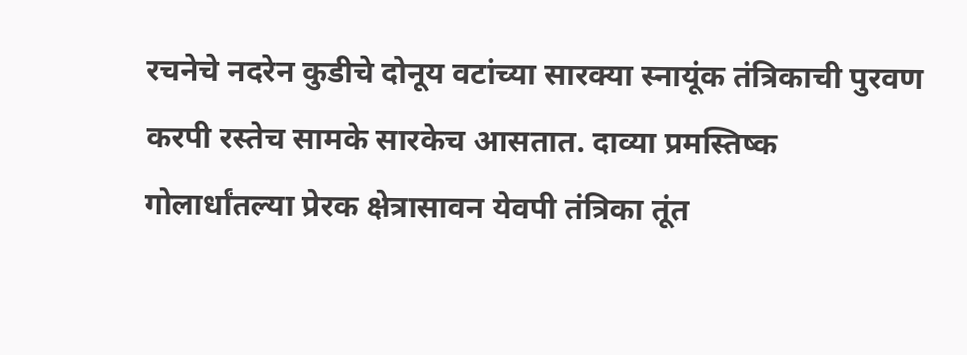रचनेचे नदरेन कुडीचे दोनूय वटांच्या सारक्या स्नायूंक तंत्रिकाची पुरवण करपी रस्तेच सामके सारकेच आसतात. दाव्या प्रमस्तिष्क गोलार्धांतल्या प्रेरक क्षेत्रासावन येवपी तंत्रिका तूंत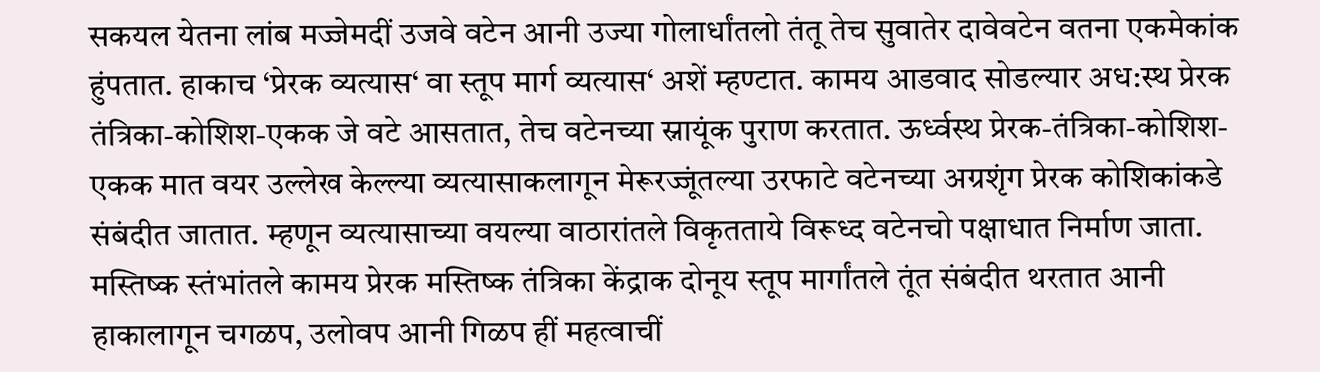सकयल येतना लांब मज्जेमदीं उजवे वटेन आनी उज्या गोलार्धांतलो तंतू तेच सुवातेर दावेवटेन वतना एकमेकांक हुंपतात. हाकाच ‘प्रेरक व्यत्यास‘ वा स्तूप मार्ग व्यत्यास‘ अशें म्हण्टात. कामय आडवाद सोडल्यार अध:स्थ प्रेरक तंत्रिका-कोशिश-एकक जे वटे आसतात, तेच वटेनच्या स्नायूंक पुराण करतात. ऊर्ध्वस्थ प्रेरक-तंत्रिका-कोशिश-एकक मात वयर उल्लेख केल्ल्या व्यत्यासाकलागून मेरूरज्जूंतल्या उरफाटे वटेनच्या अग्रशृंग प्रेरक कोशिकांकडे संबंदीत जातात. म्हणून व्यत्यासाच्या वयल्या वाठारांतले विकृतताये विरूध्द वटेनचो पक्षाधात निर्माण जाता. मस्तिष्क स्तंभांतले कामय प्रेरक मस्तिष्क तंत्रिका केंद्राक दोनूय स्तूप मार्गांतले तूंत संबंदीत थरतात आनी हाकालागून चगळप, उलोवप आनी गिळप हीं महत्वाचीं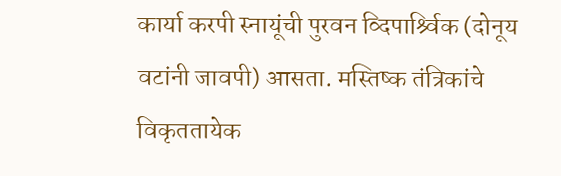कार्या करपी स्नायूंची पुरवन व्दिपार्श्र्विक (दोनूय वटांनी जावपी) आसता. मस्तिष्क तंत्रिकांचे विकृततायेक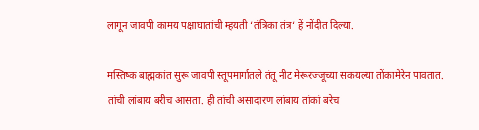लागून जावपी कामय पक्षाघातांची म्हयती ‘तंत्रिका तंत्र‘ हें नोंदीत दिल्या.

मस्तिष्क बाह्मकांत सुरू जावपी स्तूपमार्गातले तंतू नीट मेरूरज्जूच्या सकयल्या तोंकामेरेन पावतात. तांची लांबाय बरीच आसता. ही तांची असादारण लांबाय तांकां बरेच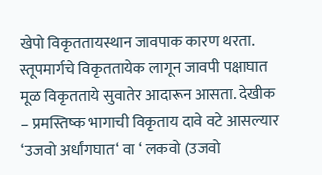खेपो विकृततायस्थान जावपाक कारण थरता. स्तूपमार्गचे विकृततायेक लागून जावपी पक्षाघात मूळ विकृतताये सुवातेर आदारून आसता. देखीक – प्रमस्तिष्क भागाची विकृताय दावे वटे आसल्यार ‘उजवो अर्धांगघात‘ वा ‘ लकवो (उजवो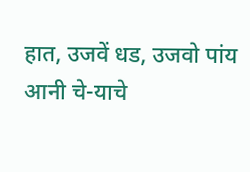हात, उजवें धड, उजवो पांय आनी चे-याचे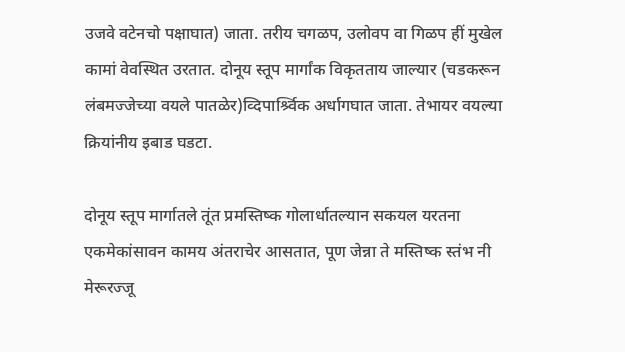उजवे वटेनचो पक्षाघात) जाता. तरीय चगळप, उलोवप वा गिळप हीं मुखेल कामां वेवस्थित उरतात. दोनूय स्तूप मार्गांक विकृतताय जाल्यार (चडकरून लंबमज्जेच्या वयले पातळेर)व्दिपार्श्र्विक अर्धागघात जाता. तेभायर वयल्या क्रियांनीय इबाड घडटा.

दोनूय स्तूप मार्गातले तूंत प्रमस्तिष्क गोलार्धातल्यान सकयल यरतना एकमेकांसावन कामय अंतराचेर आसतात, पूण जेन्ना ते मस्तिष्क स्तंभ नी मेरूरज्जू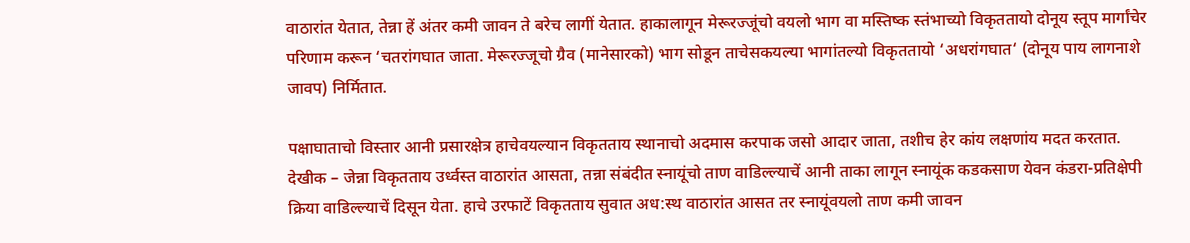वाठारांत येतात, तेन्ना हें अंतर कमी जावन ते बरेच लागीं येतात. हाकालागून मेरूरज्जूंचो वयलो भाग वा मस्तिष्क स्तंभाच्यो विकृततायो दोनूय स्तूप मार्गांचेर परिणाम करून ‘चतरांगघात जाता. मेरूरज्जूचो ग्रैव (मानेसारको) भाग सोडून ताचेसकयल्या भागांतल्यो विकृततायो ‘अधरांगघात‘ (दोनूय पाय लागनाशे जावप) निर्मितात.

पक्षाघाताचो विस्तार आनी प्रसारक्षेत्र हाचेवयल्यान विकृतताय स्थानाचो अदमास करपाक जसो आदार जाता, तशीच हेर कांय लक्षणांय मदत करतात. देखीक – जेन्ना विकृतताय उर्ध्वस्त वाठारांत आसता, तन्ना संबंदीत स्नायूंचो ताण वाडिल्ल्याचें आनी ताका लागून स्नायूंक कडकसाण येवन कंडरा-प्रतिक्षेपी क्रिया वाडिल्ल्याचें दिसून येता. हाचे उरफाटें विकृतताय सुवात अध:स्थ वाठारांत आसत तर स्नायूंवयलो ताण कमी जावन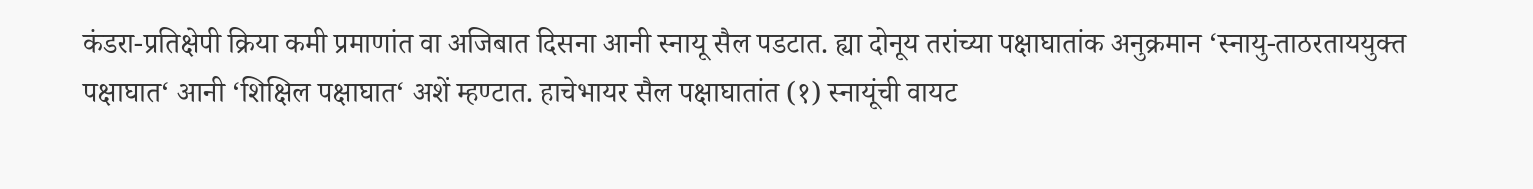कंडरा-प्रतिक्षेपी क्रिया कमी प्रमाणांत वा अजिबात दिसना आनी स्नायू सैल पडटात. ह्या दोनूय तरांच्या पक्षाघातांक अनुक्रमान ‘स्नायु-ताठरताययुक्त पक्षाघात‘ आनी ‘शिक्षिल पक्षाघात‘ अशें म्हण्टात. हाचेभायर सैल पक्षाघातांत (१) स्नायूंची वायट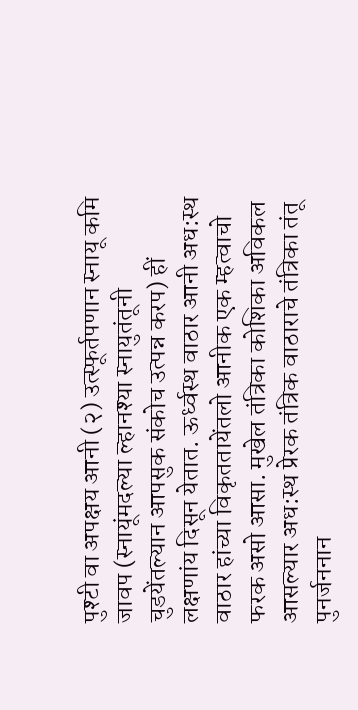पुश्टी वा अपक्षय आनी (२) उत्स्फूर्तपणान स्नायू कमि जावप (स्नायूंमदल्या ल्हानश्या स्नायुतंतूनी चुडयेंतल्यान आपसुक संकोच उत्पन्न करप) हीं लक्षणांय दिसून येतात. ऊर्ध्वस्थ वाठार आनी अध:स्थ वाठार हांच्या विकृततायेंतलो आनीक एक म्हत्वाचो फरक असो आसा. मुखेल तंत्रिका कोशिका अविकल आसल्यार अध:स्थ प्रेरक तंत्रिक वाठाराचे तंत्रिका तंतू पुनर्जननान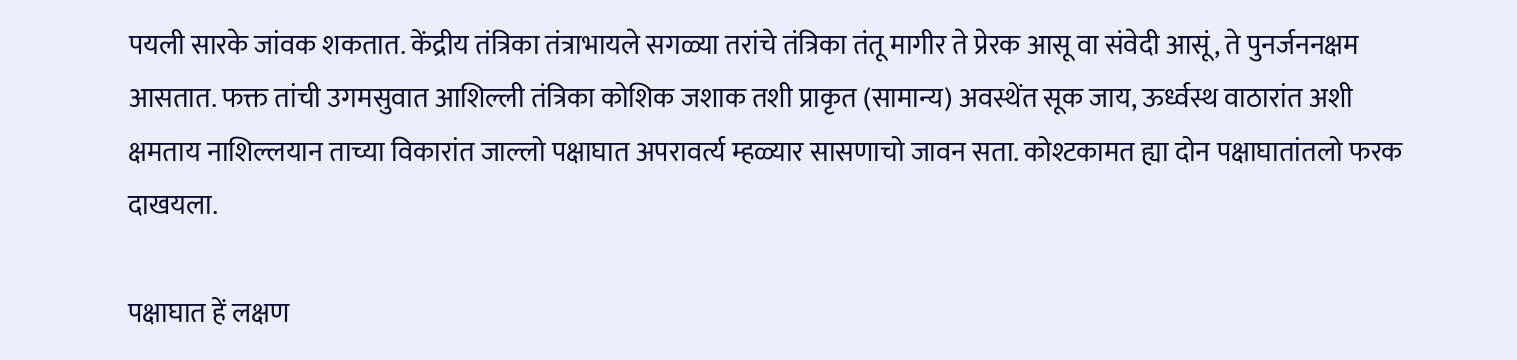पयली सारके जांवक शकतात. केंद्रीय तंत्रिका तंत्राभायले सगळ्या तरांचे तंत्रिका तंतू मागीर ते प्रेरक आसू वा संवेदी आसूं, ते पुनर्जननक्षम आसतात. फक्त तांची उगमसुवात आशिल्ली तंत्रिका कोशिक जशाक तशी प्राकृत (सामान्य) अवस्थेंत सूक जाय, ऊर्ध्वस्थ वाठारांत अशी क्षमताय नाशिल्लयान ताच्या विकारांत जाल्लो पक्षाघात अपरावर्त्य म्हळ्यार सासणाचो जावन सता. कोश्टकामत ह्या दोन पक्षाघातांतलो फरक दाखयला.

पक्षाघात हें लक्षण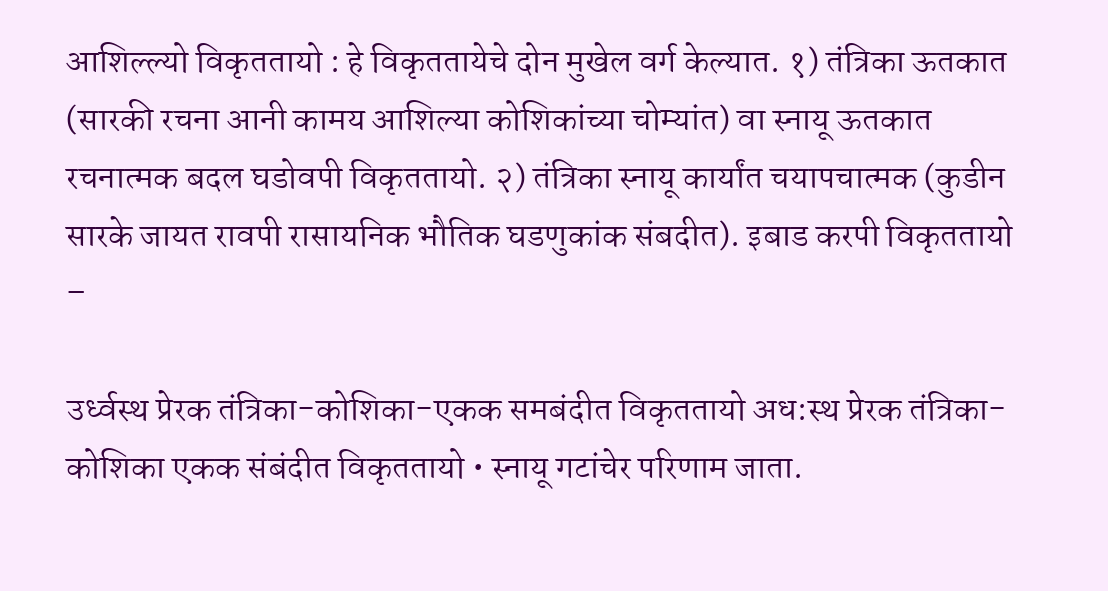आशिल्ल्यो विकृततायो : हे विकृततायेचे दोन मुखेल वर्ग केल्यात. १) तंत्रिका ऊतकात (सारकी रचना आनी कामय आशिल्या कोशिकांच्या चोम्यांत) वा स्नायू ऊतकात रचनात्मक बदल घडोवपी विकृततायो. २) तंत्रिका स्नायू कार्यांत चयापचात्मक (कुडीन सारके जायत रावपी रासायनिक भौतिक घडणुकांक संबदीत). इबाड करपी विकृततायो –

उर्ध्वस्थ प्रेरक तंत्रिका-कोशिका-एकक समबंदीत विकृततायो अध:स्थ प्रेरक तंत्रिका-कोशिका एकक संबंदीत विकृततायो • स्नायू गटांचेर परिणाम जाता.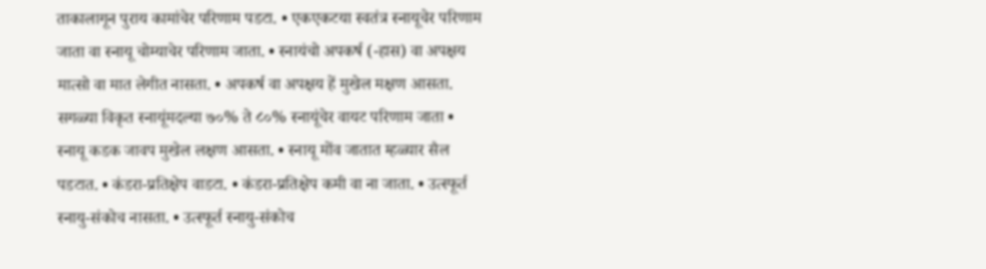ताकालागून पुराय कामांचेर परिणाम पडटा. • एकएकटया स्वतंत्र स्नायूचेर परिणाम जाता वा स्नायू चोम्याचेर परिणाम जाता. • स्नायंचो अपकर्ष (-हास) वा अपक्षय मात्सो वा मात लेगीत नासता. • अपकर्ष वा अपक्षय हें मुखेल मक्षण आसता. सगळ्या विकृत स्नायूंमदल्या ७०% ते ८०% स्नायूंचेर वायट परिणाम जाता • स्नायू कडक जावप मुखेल लक्षण आसता. • स्नायू मोंव जातात म्हळ्यार सैल पडटात. • कंडरा-प्रतिक्षेप वाडटा. • कंडरा-प्रतिक्षेप कमी वा ना जाता. • उत्स्फूर्त स्नायु-संकोच नासता. • उत्स्फूर्त स्नायु-संकोच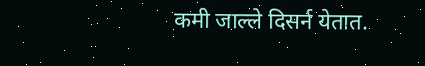कमी जाल्ले दिसर्न येतात.